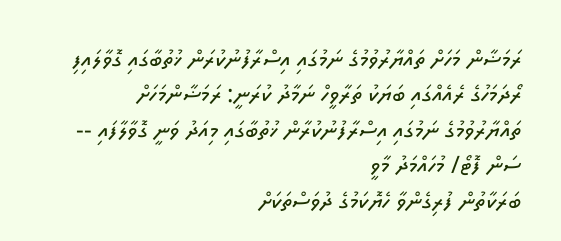ރަމަޟާން މަހަށް ތައްޔާރުވުމުގެ ނަމުގައި އިސްރާފުނުކުރަން ޚުތުބާގައި ގޮވާލައިފި
ރޯދަމަހުގެ ރެއެއްގައި ބަޔަކު ތަރާވީހް ނަމާދު ކުރަނީ: ރަމަޟާންމަހަށް ތައްޔާރުވުމުގެ ނަމުގައި އިސްރާފުނުކުރާން ޚުތުބާގައި މިއަދު ވަނީ ގޮވާލާފައި -- ސަން ފޮޓޯ/ މުހައްމަދު މާވީ
ބަރަކާތުން ފުރިގެންވާ ހެޔޮކަމުގެ ދުވަސްތަކަށް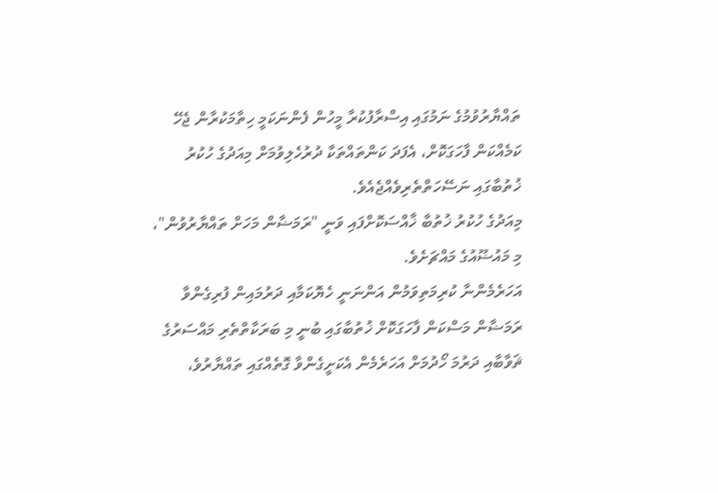ތައްޔާރުވުމުގެ ނަމުގައި އިސްރާފުކުރާ މީހުން ފެންނަކަމީ ހިތާމަކުރާން ޖެހޭ ކަމެއްކަން ފާހަގަކޮށް، އެފަދަ ކަންތައްތަކާ ދުރުހެލިވުމަށް މިއަދުގެ ހުކުރު ޚުތުބާގައި ނަސޭހަތްތެރިވެއްޖެއެވެ.
މިއަދުގެ ހުކުރު ޚުތުބާ ޚާއްސަކޮށްފައި ވަނީ "ރަމަޟާން މަހަށް ތައްޔާރުވުން"، މި މައުޟޫއުގެ މައްޗަށެވެ.
އަހަރެމެންނާ ކުރިމަތިވަމުން އަންނަނީ ހެޔޮކަމާއި ދަރުމައިން ފުރިގެންވާ ރަމަޟާން މަސްކަން ފާހަގަކޮށް ޚުތުބާގައި ބުނީ މި ބަރަކާތްތެރި މައްސަރުގެ ޘަވާބާއި ދަރުމަ ހޯދުމަށް އަހަރެމެން އެކަށީގެންވާ ގޮތެއްގައި ތައްޔާރުވެ،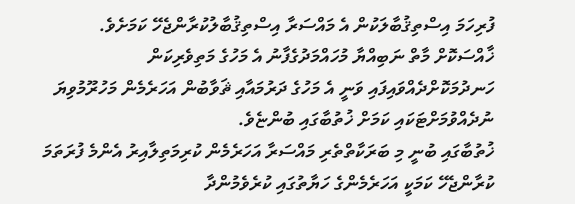ފުރިހަމަ އިސްތިޤުބާލަކުން އެ މައްސަރާ އިސްތިޤުބާލުކުރާންޖެހޭ ކަމަށެވެ. ޚާއްސަކޮށް މާތް ނަބިއްޔާ މުހައްމަދުގެފާނު އެ މަހުގެ މަތިވެރިކަން ހަނދުމަކޮށްދެއްވައިފައި ވަނީ އެ މަހުގެ ދަރުމައާއި ޘަވާބުން އަހަރެމެން މަހުރޫމުވިޔަ ނުދެއްވުމަށްޓަކައި ކަމަށް ޚުތުބާގައި ބުންޏެވެ.
ޚުތުބާގައި ބުނީ މި ބަރަކާތްތެރި މައްސަރާ އަހަރެމެން ކުރިމަތިލާއިރު އެންމެ ފުރަތަމަ ކުރާންޖެހޭ ކަމަކީ އަހަރެމެންގެ ހަޔާތުގައި ކުރެވެމުންދާ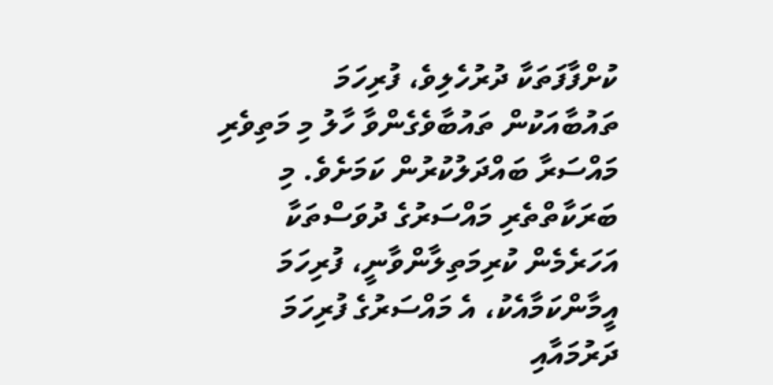ކުށްފާފަތަކާ ދުރުހެލިވެ، ފުރިހަމަ ތައުބާއަކުން ތައުބާވެގެންވާ ހާލު މި މަތިވެރި މައްސަރާ ބައްދަލުކުރުން ކަމަށެވެ. މި ބަރަކާތްތެރި މައްސަރުގެ ދުވަސްތަކާ އަހަރެމެން ކުރިމަތިލާންވާނީ، ފުރިހަމަ އީމާންކަމާއެކު، އެ މައްސަރުގެ ފުރިހަމަ ދަރުމައާއި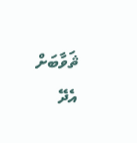ޘަވާބަށް އެދޭ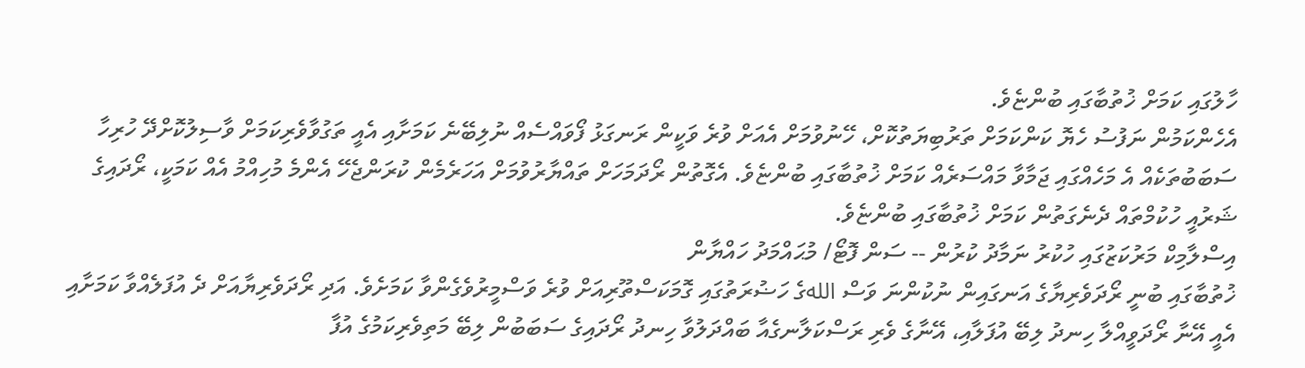ހާލުގައި ކަމަށް ޚުތުބާގައި ބުންޏެވެ.
އެހެންކަމުން ނަފުސު ހެޔޮ ކަންކަމަށް ތަރުބިޔަތުކޮށް، ހޭނުވުމަށް އެއަށް ވުރެ ވަކީން ރަނގަޅު ފޯވައްސެއް ނުލިބޭނެ ކަމަށާއި އެއީ ތަގުވާވެރިކަމަށް ވާސިލުކޮށްދޭ ހުރިހާ ސަބަބުތަކެއް އެ މަހެއްގައި ޖަމާވާ މައްސަރެއް ކަމަށް ޚުތުބާގައި ބުންޏެވެ. އެގޮތުން ރޯދަމަހަށް ތައްޔާރުވުމަށް އަހަރެމެން ކުރަންޖެހޭ އެންމެ މުހިއްމު އެއް ކަމަކީ، ރޯދައިގެ ޝަރުއީ ހުކުމްތައް ދެނެގަތުން ކަމަށް ޚުތުބާގައި ބުންޏެވެ.
އިސްލާމިކް މަރުކަޒުގައި ހުކުރު ނަމާދު ކުރުން -- ސަން ފޮޓޯ/ މުޙައްމަދު ހައްޔާން
ޚުތުބާގައި ބުނީ ރޯދަވެރިޔާގެ އަނގައިން ނުކުންނަ ވަސް اللهގެ ހަޟުރަތުގައި ގޮމަކަސްތޫރިއަށް ވުރެ ވަސްމީރުވެގެންވާ ކަމަށެވެ. އަދި ރޯދަވެރިޔާއަށް ދެ އުފަލެއްވާ ކަމަށާއި އެއީ އޭނާ ރޯދަވީއްލާ ހިނދު ލިބޭ އުފަލާއި، އޭނާގެ ވެރި ރަސްކަލާނގެއާ ބައްދަލުވާ ހިނދު ރޯދައިގެ ސަބަބުން ލިބޭ މަތިވެރިކަމުގެ އުފާ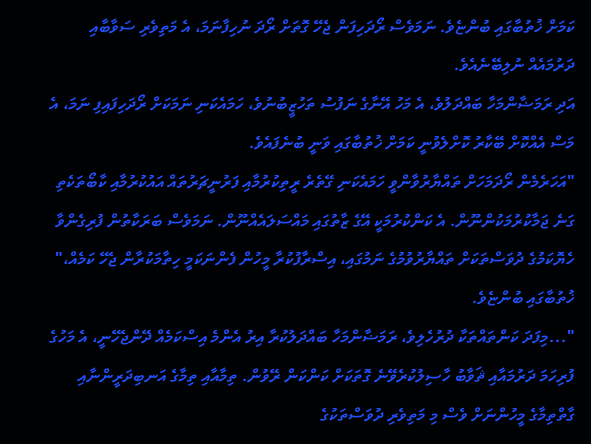ކަމަށް ޚުތުބާގައި ބުންޏެވެ. ނަމަވެސް ރޯދަހިފަން ޖެހޭ ގޮތަށް ރޯދަ ނުހިފާނަމަ، އެ މަތިވެރި ސަވާބާއި ދަރުމައެއް ނުލިބޭނެއެވެ.
އަދި ރަމަޟާންމަހާ ބައްދަލުވެ، އެ މަހު އޭނާގެ ނަފުސު ތަހުޒީބުނުވެ، ހަމައެކަނި ނަމަކަށް ރޯދަހިފައިފި ނަމަ، އެ މަސް އެއްކޮށް ބޭކާރު ކޮށްލެވުނީ ކަމަށް ޚުތުބާގައި ވަނީ ބުނެފައެވެ.
"އަހަރެމެން ރޯދަމަހަށް ތައްޔާރުވާންވީ ހަމައެކަނި ގޭތެރެ ރީތިކުރުމާއި ފަރުނީޗަރުތައް އައުކުރުމާއި ކާބޯތަކެތި ގަނެ ޖަމާކުރުމަކުންނޫން. އެ ކަންކުރުމަކީ އޭގެ ޒާތުގައި މައްސަލައެއްނޫން. ނަމަވެސް ބަރަކާތުން ފުރިގެންވާ ހެޔޮކަމުގެ ދުވަސްތަކަށް ތައްޔާރުވުމުގެ ނަމުގައި، އިސްރާފުކުރާ މީހުން ފެންނަކަމީ ހިތާމަކުރާން ޖެހޭ ކަމެއް،" ޚުތުބާގައި ބުންޏެވެ.
"...މިފަދަ ކަންތައްތަކާ ދުރުހެލިވެ، ރަމަޟާންމަހާ ބައްދަލުކުރާ އިރު އެންމެ އިސްކަމެއް ދޭންޖެހޭނީ، އެ މަހުގެ ފުރިހަމަ ދަރުމައާއި ޘަވާބު ހާސިލުކުރެވޭނެ ގޮތަކަށް ކަންކަން ރޭވުން. ތިމާއާއި ތިމާގެ އަނބިދަރީންނާއި ގާތްތިމާގެ މީހުންނަށް ވެސް މި މަތިވެރި ދުވަސްތަކުގެ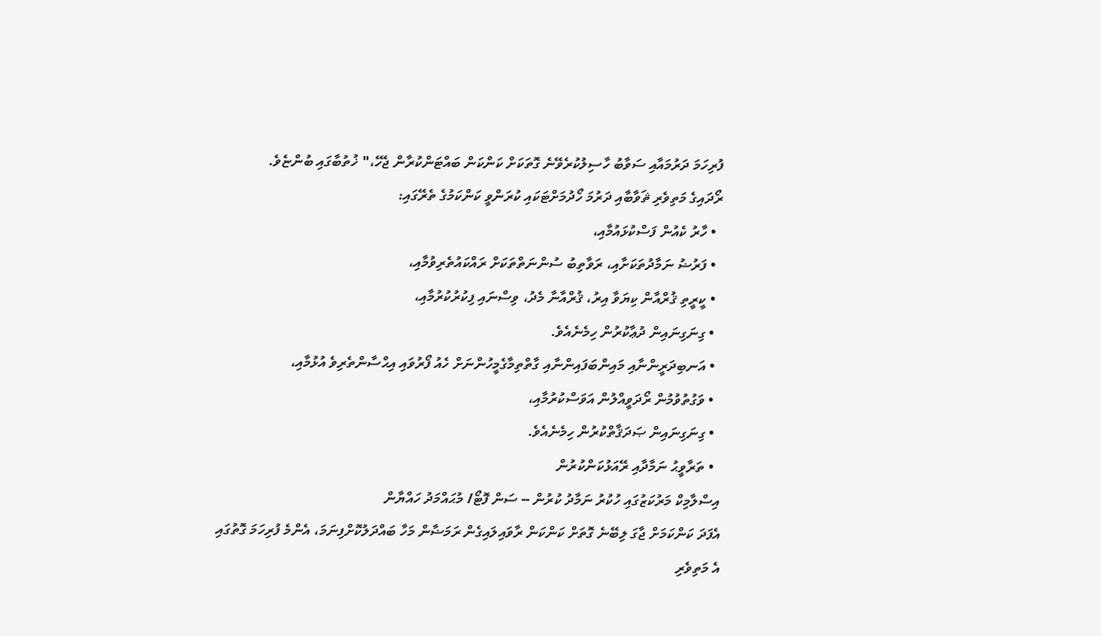ފުރިހަމަ ދަރުމައާއި ސަވާބު ހާސިލުކުރެވޭނެ ގޮތަކަށް ކަންކަން ބައްޓަންކުރާން ޖެހޭ،" ޚުތުބާގައި ބުންޏެވެ.
ރޯދައިގެ މަތިވެރި ޘަވާބާއި ދަރުމަ ހޯދުމަށްޓަކައި ކުރަންވީ ކަންކަމުގެ ތެރޭގައި:
  • ހާރު ކެއުން ފަސްކުޅައުމާއި،
  • ފަރުޟު ނަމާދުތަކަށާއި، ރަވާތިބު ސުންނަތްތަކަށް ރައްކައުތެރިވުމާއި،
  • ކީރީތި ޤުރްއާން ކިޔަވާ އިރު، ޤުރްއާނާ މެދު، ވިސްނައި ފިކުރުކުރުމާއި،
  • ގިނަގިނައިން ދުޢާކުރުން ހިމެނެއެވެ.
  • އަނބިދަރީންނާއި މައިންބަފައިންނާއި ގާތްތިމާގެމީހުންނަށް ހެއު ފޯރުވައި އިޙްސާންތެރިވެ އުޅުމާއި،
  • ވަގުތުވުމުން ރޯދަވީއްލުން އަވަސްކުރުމާއި،
  • ގިނަގިނައިން ޞަދަޤާތްކުރުން ހިމެނެއެވެ.
  • ތަރާވީޙު ނަމާދާއި ރޭއަޅުކަންކުރުން
އިސްލާމިކް މަރުކަޒުގައި ހުކުރު ނަމާދު ކުރުން -- ސަން ފޮޓޯ/ މުޙައްމަދު ހައްޔާން
އެފަދަ ކަންކަމަށް ޖާގަ ލިބޭނެ ގޮތަށް ކަންކަން ރާވައިލައިގެން ރަމަޟާން މަހާ ބައްދަލުކޮށްފިނަމަ، އެންމެ ފުރިހަމަ ގޮތުގައި އެ މަތިވެރި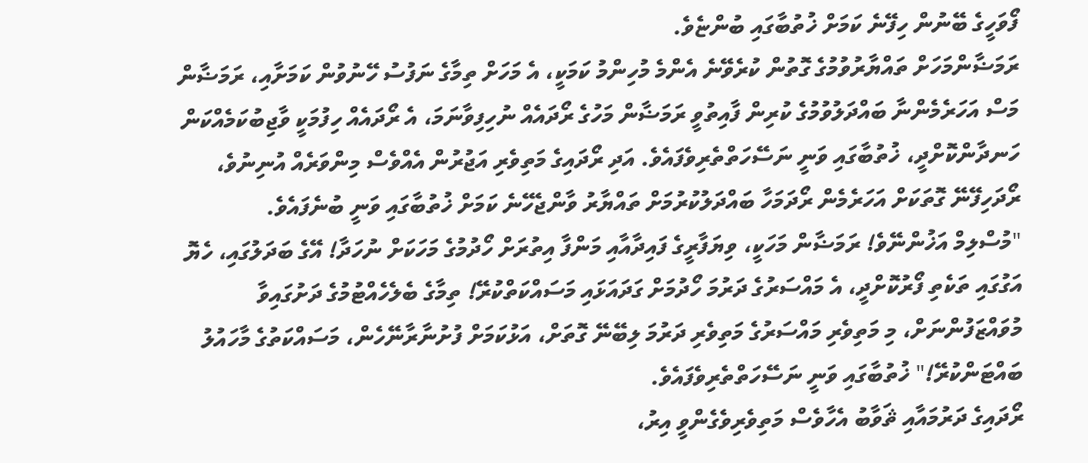ފޯވަހީގެ ބޭނުން ހިފޭނެ ކަމަށް ޚުތުބާގައި ބުންޏެވެ.
ރަމަޟާންމަހަށް ތައްޔާރުވުމުގެ ގޮތުން ކުރެވޭނެ އެންމެ މުހިންމު ކަމަކީ، އެ މަހަށް ތިމާގެ ނަފުސު ހޭނުވުން ކަމަށާއި، ރަމަޟާން މަސް އަހަރެމެންނާ ބައްދަލުވުމުގެ ކުރިން ފާއިތުވީ ރަމަޟާން މަހުގެ ރޯދައެއް ނުހިފިވާނަމަ، އެ ރޯދައެއް ހިފުމަކީ ވާޖިބުކަމެއްކަން ހަނދާންކޮށްދީ، ޚުތުބާގައި ވަނީ ނަސޭހަތްތެރިވެފައެވެ. އަދި ރޯދައިގެ މަތިވެރި އަޖުރުން އެއްވެސް މިންވަރެއް އުނިނުވެ، ރޯދަހިފޭނޭ ގޮތަކަށް އަހަރެމެން ރޯދަމަހާ ބައްދަލުކުރުމަށް ތައްޔާރު ވާންޖެހޭނެ ކަމަށް ޚުތުބާގައި ވަނީ ބުނެފައެވެ.
"މުސްލިމް އަޚުންނޭވެ! ރަމަޟާން މަހަކީ، ވިޔަފާރީގެ ފައިދާއާއި މަންފާ އިތުރަށް ހޯދުމުގެ މަހަކަށް ނުހަދާ! އޭގެ ބަދަލުގައި، ހެޔޮ އަގުގައި ތަކެތި ފޯރުކޮށްދީ، އެ މައްސަރުގެ ދަރުމަ ހޯދުމަށް ގަދައަޅައި މަސައްކަތްކުރޭ! ތިމާގެ ބެލެހެއްޓުމުގެ ދަށުގައިވާ މުވައްޒަފުންނަށް، މި މަތިވެރި މައްސަރުގެ މަތިވެރި ދަރުމަ ލިބޭނޭ ގޮތަށް، އަޅުކަމަށް ފުށުނާރާނޭހެން، މަސައްކަތުގެ މާހައުލު ބައްޓަންކުރޭ!" ޚުތުބާގައި ވަނީ ނަސޭހަތްތެރިވެފައެވެ.
ރޯދައިގެ ދަރުމައާއި ޘަވާބު އެހާވެސް މަތިވެރިވެގެންވީ އިރު،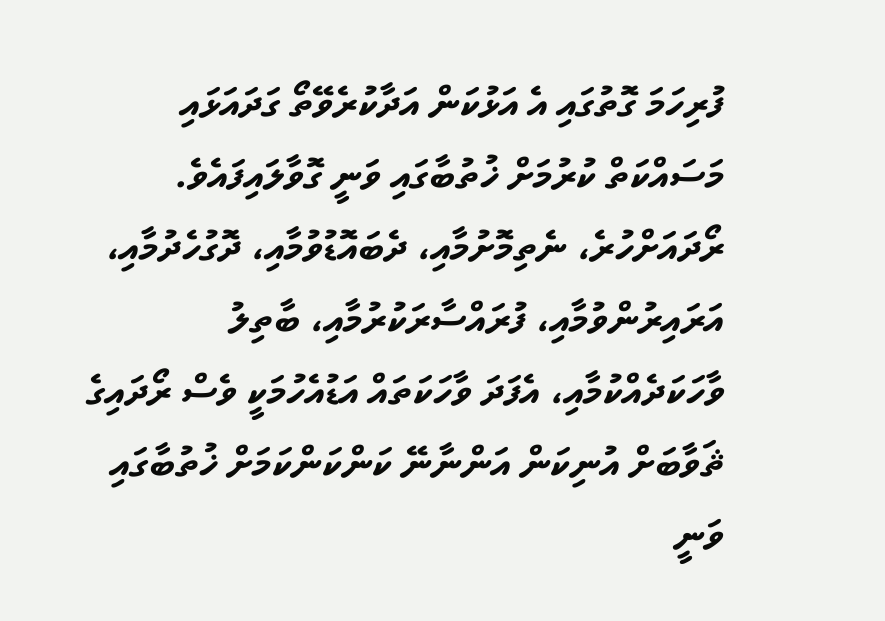ފުރިހަމަ ގޮތުގައި އެ އަޅުކަން އަދާކުރެވޭތޯ ގަދައަޅައި މަސައްކަތް ކުރުމަށް ޚުތުބާގައި ވަނީ ގޮވާލައިފައެވެ. ރޯދައަށްހުރެ، ނެތިމޮށުމާއި، ދެބައޮޑުވުމާއި، ދޮގުހެދުމާއި، އަރައިރުންވުމާއި، ފުރައްސާރަކުރުމާއި، ބާތިލު ވާހަކަދެއްކުމާއި، އެފަދަ ވާހަކަތައް އަޑުއެހުމަކީ ވެސް ރޯދައިގެ ޘަވާބަށް އުނިކަން އަންނާނޭ ކަންކަންކަމަށް ޚުތުބާގައި ވަނީ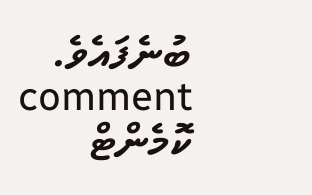ބުނެފައެވެ.
comment ކޮމެންޓް